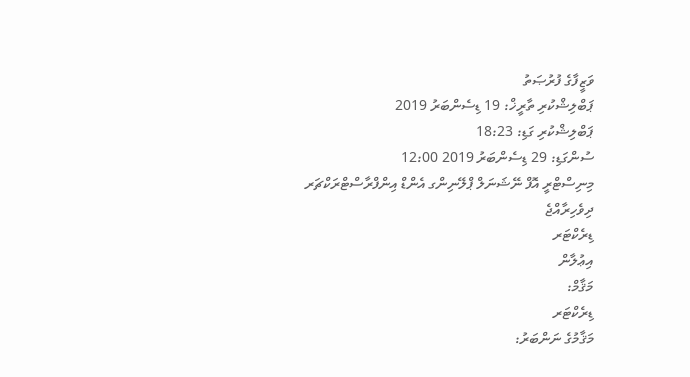ވަޒީފާގެ ފުރުޞަތު
ޕަބްލިޝްކުރި ތާރީޚް: 19 ޑިސެންބަރު 2019
ޕަބްލިޝްކުރި ގަޑި: 18:23
ސުންގަޑި: 29 ޑިސެންބަރު 2019 12:00
މިނިސްޓްރީ އޮފް ނޭޝަނަލް ޕްލޭނިންގ އެންޑް އިންފްރާސްޓްރަކްޗަރ
ދިވެހިރާއްޖެ
ޑިރެކްޓަރ
އިޢުލާން
މަޤާމް:
ޑިރެކްޓަރ
މަޤާމުގެ ނަންބަރު: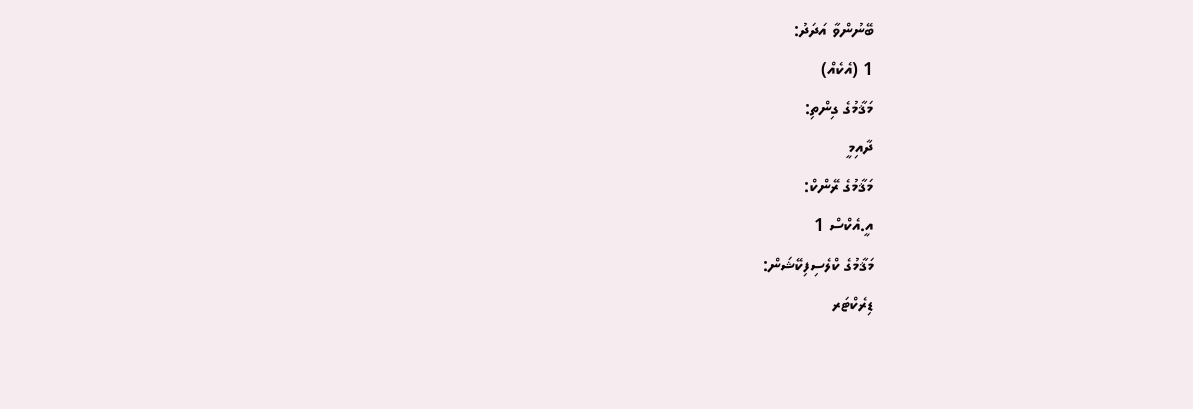ބޭނުންވާ އަދަދު:
1 (އެކެއް)
މަޤާމުގެ ގިންތި:
ދާއިމީ
މަޤާމުގެ ރޭންކް:
އީ.އެކްސް 1
މަޤާމުގެ ކްލެސިފިކޭޝަން:
ޑިރެކްޓަރ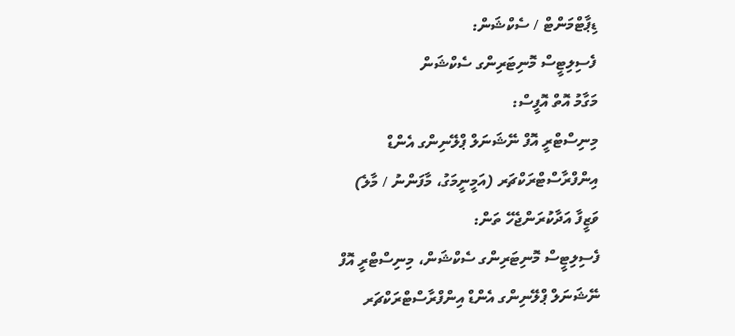ޑިޕާޓްމަންޓް / ސެކްޝަން:
ފެސިލިޓީސް މޮނިޓަރިންގ ސެކްޝަން
މަގާމު އޮތް އޮފީސް:
މިނިސްޓްރީ އޮފް ނޭޝަނަލް ޕްލޭނިންގ އެންޑް އިންފްރާސްޓްރަކްޗަރ (އަމީނީމަގު، މާފަންނު / މާލެ)
ވަޒީފާ އަދާކުރަންޖެހޭ ތަން:
ފެސިލިޓީސް މޮނިޓަރިންގ ސެކްޝަން، މިނިސްޓްރީ އޮފް ނޭޝަނަލް ޕްލޭނިންގ އެންޑް އިންފްރާސްޓްރަކްޗަރ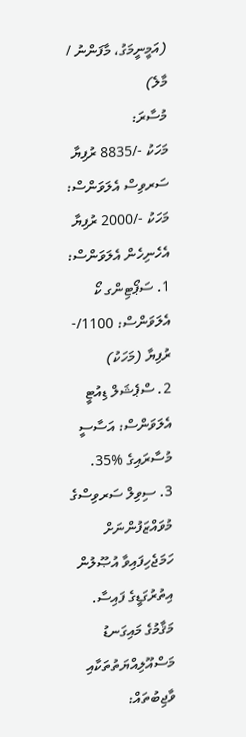(އަމީނީމަގު، މާފަންނު / މާލެ)
މުސާރަ:
މަހަކު -/8835 ރުފިޔާ
ސަރވިސް އެލަވަންސް:
މަހަކު -/2000 ރުފިޔާ
އެހެނިހެން އެލަވަންސް:
1. ސަޕޯޓިންގ ކޯ އެލަވަންސް: 1100/- ރުފިޔާ (މަހަކު)
2. ސްޕެޝަލް ޑިއުޓީ އެލަވަންސް: އަސާސީ މުސާރައިގެ %35.
3. ސިވިލް ސަރވިސްގެ މުވައްޒަފުންނަށް ހަމަޖެހިފައިވާ އުޞޫލުން އިތުރުގަޑީގެ ފައިސާ.
މަޤާމުގެ މައިގަނޑު މަސްއޫލިއްޔަތުތަކާއި ވާޖިބުތައް: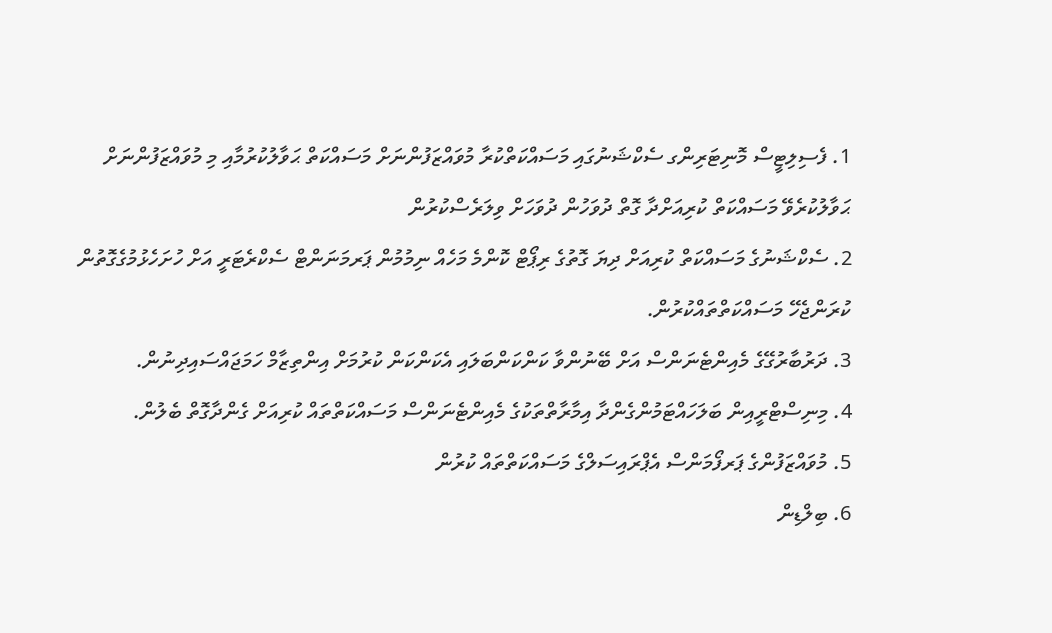1. ފެސިލިޓީސް މޮނިޓަރިންގ ސެކްޝަނުގައި މަސައްކަތްކުރާ މުވައްޒަފުންނަށް މަސައްކަތް ޙަވާލުކުރުމާއި މި މުވައްޒަފުންނަށް ޙަވާލުކުރެވޭ މަސައްކަތް ކުރިއަށްދާ ގޮތް ދުވަހުން ދުވަހަށް ވިލަރެސްކުރުން
2. ސެކްޝަނުގެ މަސައްކަތް ކުރިއަށް ދިޔަ ގޮތުގެ ރިޕޯޓް ކޮންމެ މަހެއް ނިމުމުން ޕަރމަނަންޓް ސެކްރެޓަރީ އަށް ހުށަހެޅުމުގެގޮތުން ކުރަންޖެހޭ މަސައްކަތްތައްކުރުން.
3. ދަރުބާރުގޭގެ މެއިންޓެނަންސް އަށް ބޭނުންވާ ކަންކަންބަލައި އެކަންކަން ކުރުމަށް އިންތިޒާމް ހަމަޖައްސައިދިނުން.
4. މިނިސްޓްރީއިން ބަލަހައްޓަމުންގެންދާ އިމާރާތްތަކުގެ މެއިންޓެނަންސް މަސައްކަތްތައް ކުރިއަށް ގެންދާގޮތް ބެލުން.
5. މުވައްޒަފުންގެ ޕަރފޯމަންސް އެޕްރައިސަލްގެ މަސައްކަތްތައް ކުރުން
6. ބިލްޑިން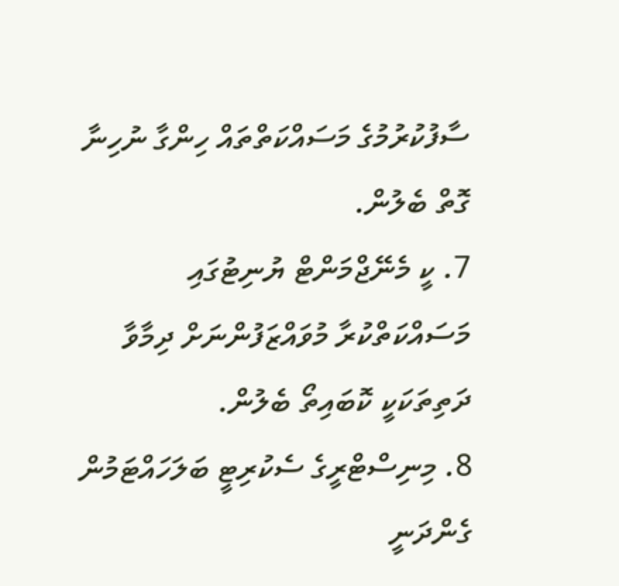ސާފުކުރުމުގެ މަސައްކަތްތައް ހިންގާ ނުހިނާ ގޮތް ބެލުން.
7. ކީ މެނޭޖްމަންޓް ޔުނިޓުގައި މަސައްކަތްކުރާ މުވައްޒަފުންނަށް ދިމާވާ ދަތިތަކަކީ ކޮބައިތޯ ބެލުން.
8. މިނިސްޓްރީގެ ސެކުރިޓީ ބަލަހައްޓަމުން ގެންދަނީ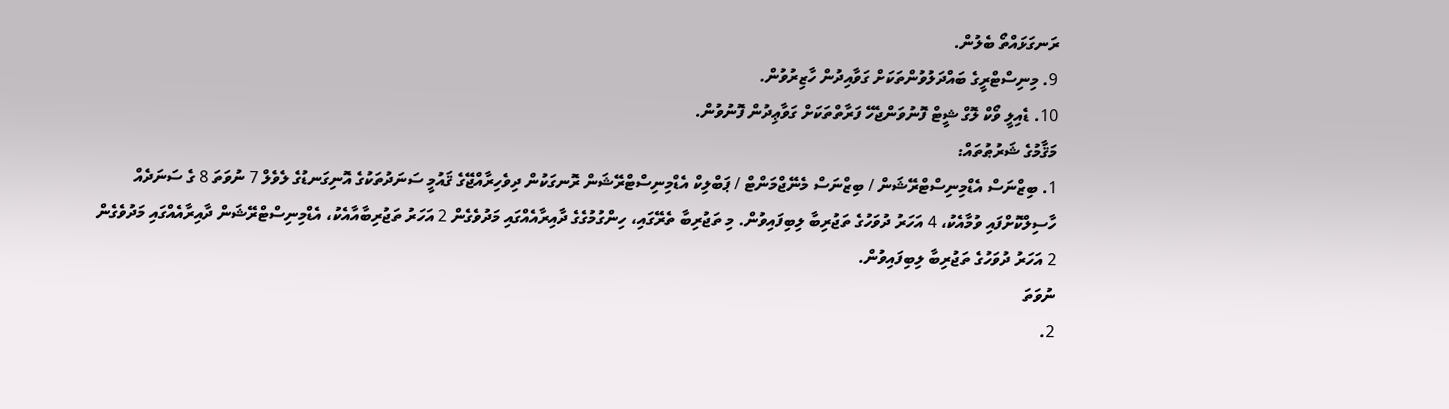ރަނގަޅައްތޯ ބެލުން.
9. މިނިސްޓްރީގެ ބައްދަލުވުންތަކަށް ގަވާއިދުން ހާޒިރުވުން.
10. ޑެއިލީ ވޯކް ލޮގް ޝީޓް ފޮނުވަންޖެހޭ ފަރާތްތަކަށް ގަވާޢިދުން ފޮނުވުން.
މަޤާމުގެ ޝަރުޠުތައް:
1. ބިޒްނަސް އެޑްމިނިސްޓްރޭޝަން / ބިޒްނަސް މެނޭޖްމަންޓް / ޕަބްލިކް އެޑްމިނިސްޓްރޭޝަން ރޮނގަކުން ދިވެހިރާއްޖޭގެ ޤައުމީ ސަނަދުތަކުގެ އޮނިގަނޑުގެ ލެވެލް 7 ނުވަތަ 8 ގެ ސަނަދެއް ހާސިލްކޮށްފައި ވުމާއެކު، 4 އަހަރު ދުވަހުގެ ތަޖުރިބާ ލިބިފައިވުން. މި ތަޖުރިބާ ތެރޭގައި، ހިންގުމުގެގެ ދާއިރާއެއްގައި މަދުވެގެން 2 އަހަރު ތަޖުރިބާއާއެކު، އެޑްމިނިސްޓްރޭޝަން ދާއިރާއެއްގައި މަދުވެގެން 2 އަހަރު ދުވަހުގެ ތަޖުރިބާ ލިބިފައިވުން.
ނުވަތަ
2.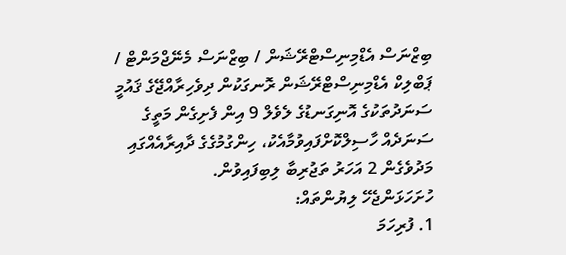ބިޒްނަސް އެޑްމިނިސްޓްރޭޝަން / ބިޒްނަސް މެނޭޖްމަންޓް / ޕަބްލިކް އެޑްމިނިސްޓްރޭޝަން ރޮނގަކުން ދިވެހިރާއްޖޭގެ ޤައުމީ ސަނަދުތަކުގެ އޮނިގަނޑުގެ ލެވެލް 9 އިން ފެށިގެން މަތީގެ ސަނަދެއް ހާސިލްކޮށްފައިވުމާއެކު، ހިންގުމުގެގެ ދާއިރާއެއްގައި މަދުވެގެން 2 އަހަރު ތަޖުރިބާ ލިބިފައިވުން.
ހުށަހަޅަންޖެހޭ ލިޔުންތައް:
1. ފުރިހަމަ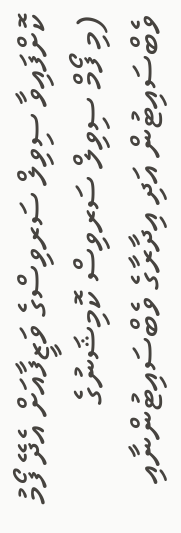ކޮށްފައިވާ ސިވިލް ސަރވިސްގެ ވަޒީފާއަށް އެދޭ ފޯމު (މި ފޯމް ސިވިލް ސަރވިސް ކޮމިޝަނުގެ ވެބްސައިޓުން އަދި އިދާރާގެ ވެބްސައިޓުންނާއި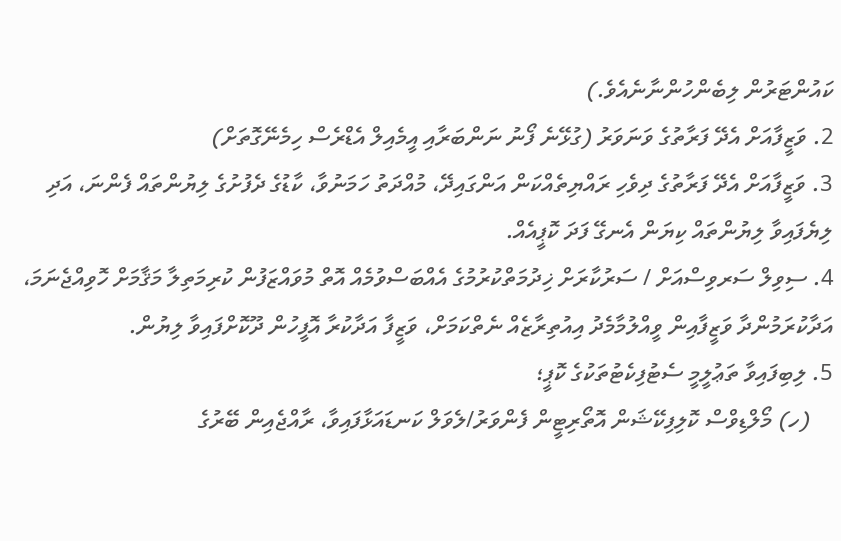ކައުންޓަރުން ލިބެންހުންނާނެއެވެ.)
2. ވަޒީފާއަށް އެދޭ ފަރާތުގެ ވަނަވަރު (ގުޅޭނެ ފޯނު ނަންބަރާއި އީމެއިލް އެޑްރެސް ހިމެނޭގޮތަށް)
3. ވަޒީފާއަށް އެދޭ ފަރާތުގެ ދިވެހި ރައްޔިތެއްކަން އަންގައިދޭ، މުއްދަތު ހަމަނުވާ، ކާޑުގެ ދެފުށުގެ ލިޔުންތައް ފެންނަ، އަދި ލިޔެފައިވާ ލިޔުންތައް ކިޔަން އެނގޭ ފަދަ ކޮޕީއެއް.
4. ސިވިލް ސަރވިސްއަށް / ސަރުކާރަށް ޚިދުމަތްކުރުމުގެ އެއްބަސްވުމެއް އޮތް މުވައްޒަފުން ކުރިމަތިލާ މަޤާމަށް ހޮވިއްޖެނަމަ، އަދާކުރަމުންދާ ވަޒީފާއިން ވީއްލުމާމެދު އިއުތިރާޒެއް ނެތްކަމަށް، ވަޒީފާ އަދާކުރާ އޮފީހުން ދޫކޮށްފައިވާ ލިޔުން.
5. ލިބިފައިވާ ތަޢުލީމީ ސެޓުފިކެޓުތަކުގެ ކޮޕީ؛
    (ހ) މޯލްޑިވްސް ކޮލިފިކޭޝަން އޮތޯރިޓީން ފެންވަރު/ލެވަލް ކަނޑައަޅާފައިވާ، ރާއްޖެއިން ބޭރުގެ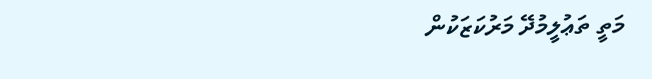މަތީ ތަޢުލީމުދޭ މަރުކަޒަކުން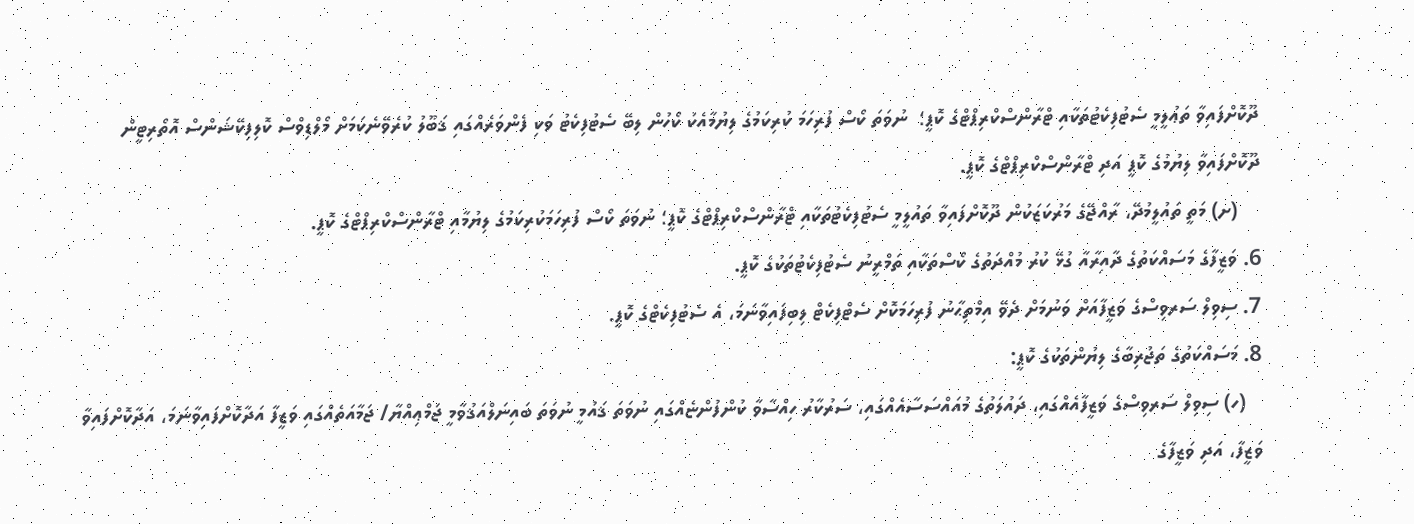ދޫކޮށްފައިވާ ތަޢުލީމީ ސެޓުފިކެޓުތަކާއި ޓްރާންސްކްރިޕްޓްގެ ކޮޕީ؛  ނުވަތަ ކޯސް ފުރިހަމަ ކުރިކަމުގެ ލިޔުމާއެކު ކޯހުން ލިބޭ ސެޓުފިކެޓު ވަކި ފެންވަރެއްގައި ޤަބޫލު ކުރެވޭނެކަމަށް މޯލްޑިވްސް ކޮލިފިކޭޝަންސް އޮތޯރިޓީން ދޫކޮށްފައިވާ ލިޔުމުގެ ކޮޕީ އަދި ޓްރާންސްކްރިޕްޓްގެ ކޮޕީ.
    (ށ) މަތީ ތައުލީމުދޭ، ރާއްޖޭގެ މަރުކަޒަކުން ދޫކޮށްފައިވާ ތައުލީމީ ސެޓުފިކެޓުތަކާއި ޓްރާންސްކްރިޕްޓްގެ ކޮޕީ؛ ނުވަތަ ކޯސް ފުރިހަމަކުރިކަމުގެ ލިޔުމާއި ޓްރާންސްކްރިޕްޓްގެ ކޮޕީ.
6. ވަޒީފާގެ މަސައްކަތުގެ ދާއިރާއާ ގުޅޭ ކުރު މުއްދަތުގެ ކޯސްތަކާއި ތަމްރީނު ސެޓުފިކެޓުތަކުގެ ކޮޕީ.
7. ސިވިލް ސަރވިސްގެ ވަޒީފާއަށް ވަނުމަށް ދެވޭ އިމްތިޙާނު ފުރިހަމަކޮށް ސެޓްފިކެޓް ލިބިފައިވާނަމަ، އެ ސެޓުފިކެޓްގެ ކޮޕީ.
8. މަސައްކަތުގެ ތަޖުރިބާގެ ލިޔުންތަކުގެ ކޮޕީ:
   (ހ) ސިވިލް ސަރވިސްގެ ވަޒީފާއެއްގައި، ދައުލަތުގެ މުއައްސަސާއެއްގައި، ސަރުކާރު ހިއްސާވާ ކުންފުންޏެއްގައި ނުވަތަ ޤައުމީ ނުވަތަ ބައިނަލްއަޤުވާމީ ޖަމްޢިއްޔާ/ ޖަމާއަތެއްގައި ވަޒީފާ އަދާކޮށްފައިވާނަމަ، އަދާކޮށްފައިވާ ވަޒީފާ، އަދި ވަޒީފާގެ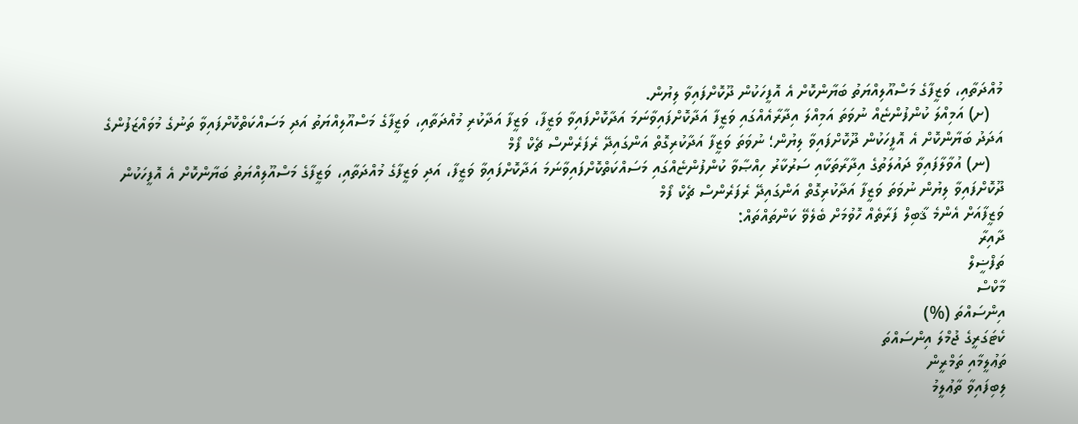މުއްދަތާއި، ވަޒީފާގެ މަސްއޫލިއްޔަތު ބަޔާންކޮށް އެ އޮފީހަކުން ދޫކޮށްފައިވާ ލިޔުން.
   (ށ) އަމިއްލަ ކުންފުންޏެއް ނުވަތަ އަމިއްލަ އިދާރާއެއްގައި ވަޒީފާ އަދާކޮށްފައިވާނަމަ އަދާކޮށްފައިވާ ވަޒީފާ، ވަޒީފާ އަދާކުރި މުއްދަތާއި، ވަޒީފާގެ މަސްއޫލިއްޔަތު އަދި މަސައްކަތްކޮށްފައިވާ ތަނުގެ މުވައްޒަފުންގެ އަދަދު ބަޔާންކޮށް އެ އޮފީހަކުން ދޫކޮށްފައިވާ ލިޔުން؛ ނުވަތަ ވަޒީފާ އަދާކުރިގޮތް އަންގައިދޭ ރެފަރެންސް ޗެކް ފޯމް
   (ނ) އުވާލާފައިވާ ދައުލަތުގެ އިދާރާތަކާއި ސަރުކާރު ހިއްޞާވާ ކުންފުންޏެއްގައި މަސައްކަތްކޮށްފައިވާނަމަ އަދާކޮށްފައިވާ ވަޒީފާ، އަދި ވަޒީފާގެ މުއްދަތާއި، ވަޒީފާގެ މަސްއޫލިއްޔަތު ބަޔާންކޮށް އެ އޮފީހަކުން ދޫކޮށްފައިވާ ލިޔުން ނުވަތަ ވަޒީފާ އަދާކުރިގޮތް އަންގައިދޭ ރެފަރެންސް ޗެކް ފޯމް
ވަޒީފާއަށް އެންމެ ޤާބިލް ފަރާތެއް ހޮވުމަށް ބެލެވޭ ކަންތައްތައް:
ދާއިރާ
ތަފްޟީލް
މާކްސް
އިންސައްތަ (%)
ކެޓަގަރީގެ ޖުމްލަ އިންސައްތަ
ތަޢުލީމާއި ތަމްރީން
ލިބިފައިވާ ތާޢުލީމު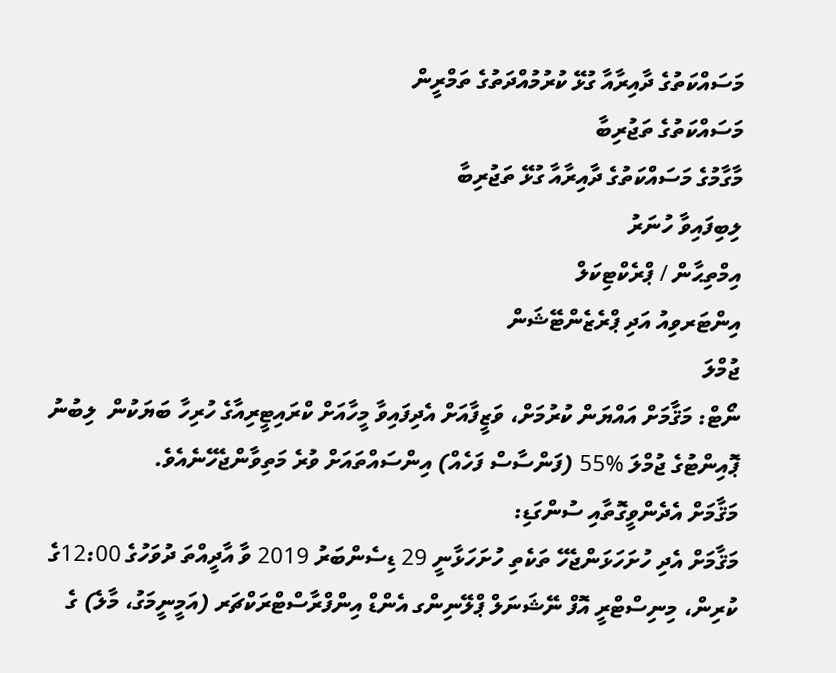މަސައްކަތުގެ ދާއިރާއާ ގުޅޭ ކުރުމުއްދަތުގެ ތަމްރީން
މަސައްކަތުގެ ތަޖުރިބާ
މާގާމުގެ މަސައްކަތުގެ ދާއިރާއާ ގުޅޭ ތަޖުރިބާ
ލިބިފައިވާ ހުނަރު
އިމްތިޙާން / ޕްރެކްޓިކަލް
އިންޓަރވިއު އަދި ޕްރެޒެންޓޭޝަން
ޖުމްލަ
ނޯޓް: މަޤާމަށް އައްޔަން ކުރުމަށް، ވަޒީފާއަށް އެދިފައިވާ މީހާއަށް ކްރައިޓީރިއާގެ ހުރިހާ ބަޔަކުން  ލިބުނު ޕޮއިންޓުގެ ޖުމްލަ %55 (ފަންސާސް ފަހެއް) އިންސައްތައަށް ވުރެ މަތިވާންޖެހޭނެއެވެ.
މަޤާމަށް އެދެންވީގޮތާއި ސުންގަޑި:
މަޤާމަށް އެދި ހުށަހަޅަންޖެހޭ ތަކެތި ހުށަހަޅާނީ 29 ޑިސެންބަރު 2019 ވާ އާދީއްތަ ދުވަހުގެ 12:00ގެ ކުރިން، މިނިސްޓްރީ އޮފް ނޭޝަނަލް ޕްލޭނިންގ އެންޑް އިންފްރާސްޓްރަކްޗަރ (އަމީނީމަގު، މާލެ) ގެ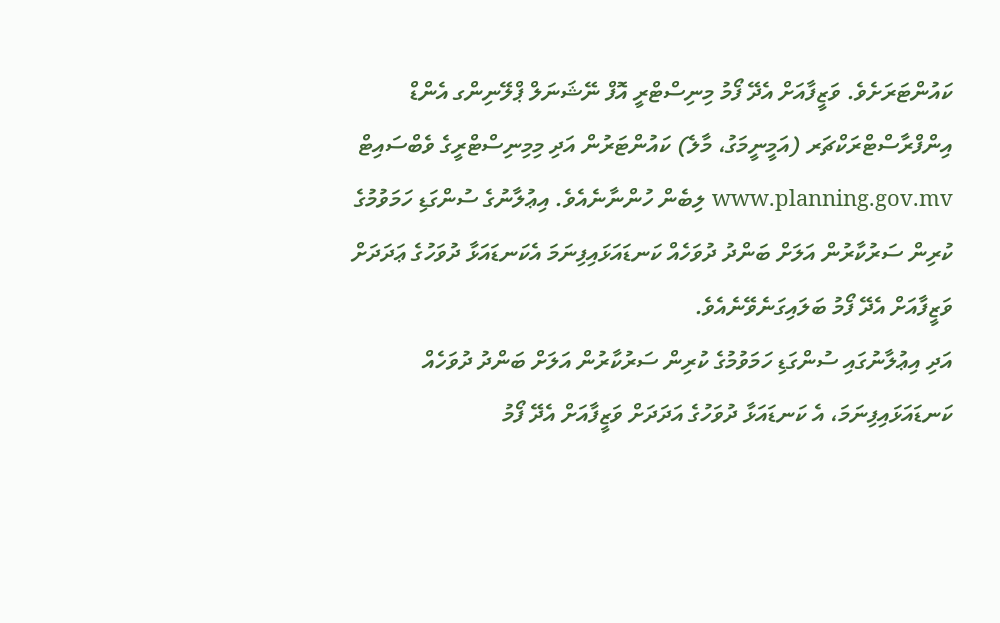ކައުންޓަރަށެވެ. ވަޒީފާއަށް އެދޭ ފޯމު މިނިސްޓްރީ އޮފް ނޭޝަނަލް ޕްލޭނިންގ އެންޑް އިންފްރާސްޓްރަކްޗަރ (އަމީނީމަގު، މާލެ) ކައުންޓަރުން އަދި މިމިނިސްޓްރީގެ ވެބްސައިޓް www.planning.gov.mv ލިބެން ހުންނާނެއެވެ. އިޢުލާނުގެ ސުންގަޑި ހަމަވުމުގެ ކުރިން ސަރުކާރުން އަލަށް ބަންދު ދުވަހެއް ކަނޑައަޅައިފިނަމަ އެކަނޑައަޅާ ދުވަހުގެ ޢަދަދަށް ވަޒީފާއަށް އެދޭ ފޯމު ބަލައިގަނެވޭނެއެވެ.
އަދި އިޢުލާނުގައި ސުންގަޑި ހަމަވުމުގެ ކުރިން ސަރުކާރުން އަލަށް ބަންދު ދުވަހެއް ކަނޑައަޅައިފިނަމަ، އެ ކަނޑައަޅާ ދުވަހުގެ އަދަދަށް ވަޒީފާއަށް އެދޭ ފޯމު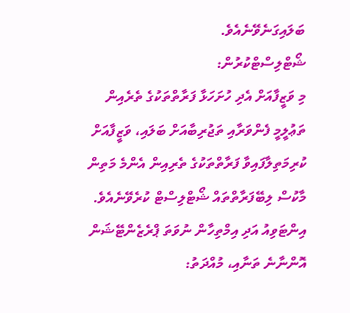ބަލައިގަނެވޭނެއެވެ.
ޝޯޓްލިސްޓްކުރުން:
މި ވަޒީފާއަށް އެދި ހުށަހަޅާ ފަރާތްތަކުގެ ތެރެއިން ތަޢުލީމީ ފެންވަރާއި ތަޖުރިބާއަށް ބަލައި، ވަޒީފާއަށް ކުރިމަތިލާފައިވާ ފަރާތްތަކުގެ ތެރިއިން އެންމެ މަތިން މާކުސް ލިބޭފަރާތްތައް ޝޯޓްލިސްޓް ކުރެވޭނެއެވެ.
އިންޓަވިއު އަދި އިމްތިހާން ނުވަތަ ޕްރެޒެންޓޭޝަން  އޮންނާނެ ތަނާއި، މުއްދަތު: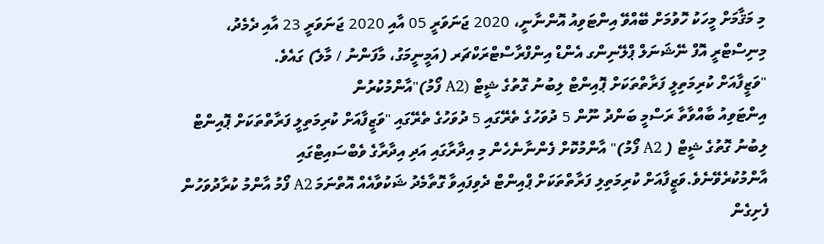މި މަޤާމަށް މީހަކު ހޮވުމަށް ބޭއްވޭ އިންޓަވިއު އޮންނާނީ، 2020 ޖަނަވަރީ 05 އާއި 2020 ޖަނަވަރީ 23 އާއި ދެމެދު، މިނިސްޓްރީ އޮފް ނޭޝަނަލް ޕްލޭނިންގ އެންޑް އިންފްރާސްޓްރަކްޗަރ (އަމީނީމަގު، މާފަންނު / މާލެ) ގައެވެ.
"ވަޒީފާއަށް ކުރިމަތިލީ ފަރާތްތަކަށް ޕޮއިންޓް ލިބުނު ގޮތުގެ ޝީޓް (A2 ފޯމު)"އާންމުކުރުން
އިންޓަވިއު ބާއްވާތާ ރަސްމީ ބަންދު ނޫން 5 ދުވަހުގެ ތެރޭގައި 5 ދުވަހުގެ ތެރޭގައި "ވަޒީފާއަށް ކުރިމަތިލީ ފަރާތްތަކަށް ޕޮއިންޓް ލިބުނު ގޮތުގެ ޝީޓް ( A2 ފޯމު)" އާންމުކޮށް ފެންނާނެހެން މި އިދާރާގައި އަދި އިދާރާގެ ވެބްސައިޓްގައި އާންމުކުރެވޭނެވެ.ވަޒީފާއަށް ކުރިމަތިލި ފަރާތްތަކަށް ޕްއިންޓް ދެވިފައިވާ ގޮތާމެދު ޝަކުވާއެއް އޮތްނަމަ A2 ފޯމު އާންމު ކުރާދުވަހުން ފެށިގެން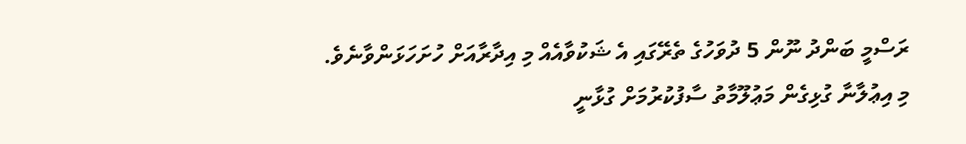ރަސްމީ ބަންދު ނޫން 5 ދުވަހުގެ ތެރޭގައި އެ ޝަކުވާއެއް މި އިދާރާއަށް ހުށަހަޅަންވާނެވެ.
މި އިޢުލާނާ ގުޅިގެން މަޢުލޫމާތު ސާފުކުރުމަށް ގުޅާނީ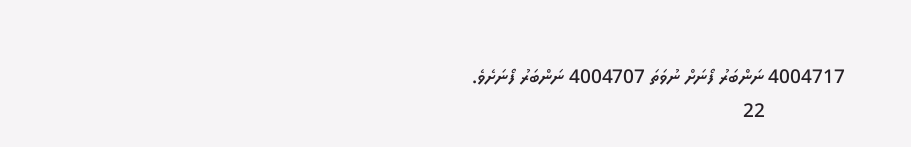4004717 ނަންބަރު ފޯނަށް ނުވަތަ 4004707 ނަންބަރު ފޯނަށެވެ.
                22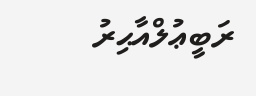ރަބީޢުލްއާޙިރު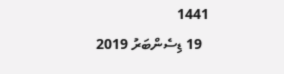1441
  19 ޑިސެންބަރު 2019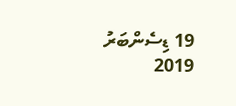19 ޑިސެންބަރު 2019